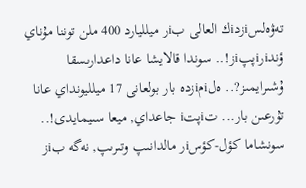تەۋەلسiزدiك العالى بiر ميلليارد 400 ملن توننا مۇناي ؤندiرiپپiز!.. سوندا قالايشا عانا داعدارىسقا ۇشىرايمىز?.. ەلiمiزدە بار بولعانى 17 ميلليونداي عانا تۇرعىن بار... تiپتi جاعداي, ميعا سىيمايدى!.. سونشاما كؤل-كؤسiر مالدانىپ وتىرىپ, نەگە بiز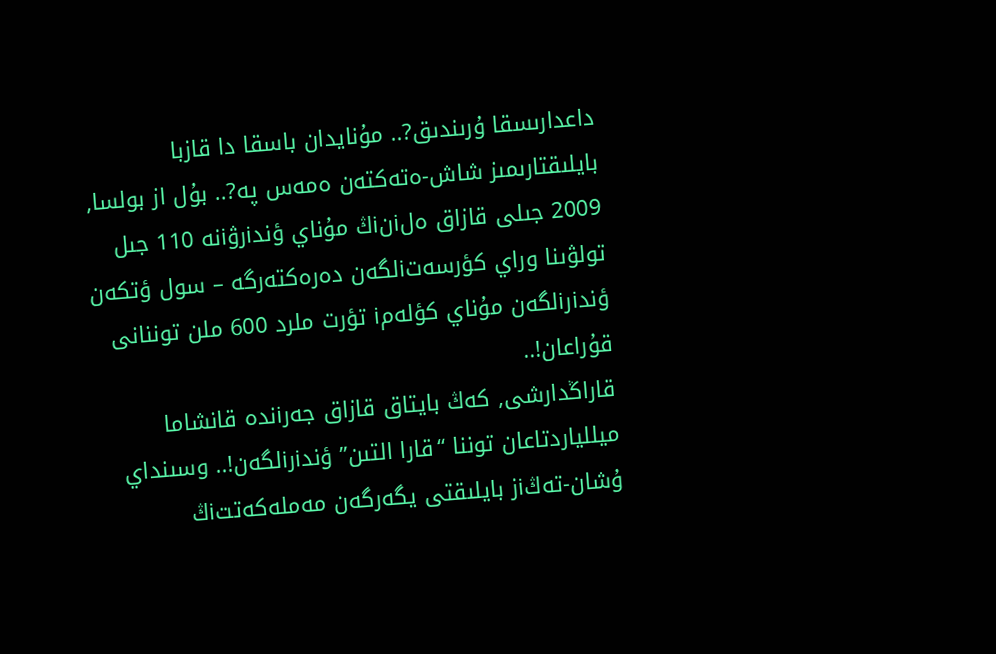داعدارىسقا ۇرىندىق?.. مۇنايدان باسقا دا قازبا بايلىقتارىمىز شاش-ەتەكتەن ەمەس پە?.. بۇل از بولسا, 2009 جىلى قازاق ەلiنiڭ مۇناي ؤندiرۋiنە 110 جىل تولۋىنا وراي كؤرسەتiلگەن دەرەكتەرگە – سول ؤتكەن ؤندiرiلگەن مۇناي كؤلەمi تؤرت ملرد 600 ملن توننانى قۇراعان!..
قاراڭدارشى, كەڭ بايتاق قازاق جەرiندە قانشاما ميللياردتاعان توننا “قارا التىن” ؤندiرiلگەن!.. وسىنداي ۇشان-تەڭiز بايلىقتى يگەرگەن مەملەكەتتiڭ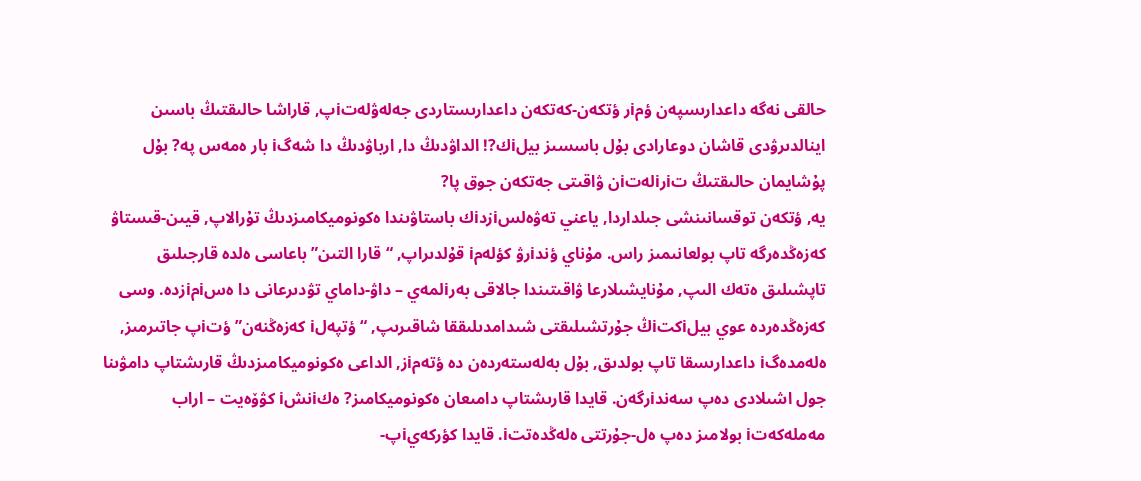حالقى نەگە داعدارىسپەن ؤمiر ؤتكەن-كەتكەن داعدارىستاردى جەلەۋلەتiپ, قاراشا حالىقتىڭ باسىن اينالدىرۋدى قاشان دوعارادى بۇل باسسىز بيلiك?! الداۋدىڭ دا, ارباۋدىڭ دا شەگi بار ەمەس پە? بۇل پۇشايمان حالىقتىڭ تiرiلەتiن ۋاقىتى جەتكەن جوق پا?
يە, ؤتكەن توقسانىنشى جىلداردا, ياعني تەۋەلسiزدiك باستاۋىندا ەكونوميكامىزدىڭ تۇرالاپ, قيىن-قىستاۋ كەزەڭدەرگە تاپ بولعانىمىز راس. مۇناي ؤندiرۋ كؤلەمi قۇلدىراپ, “قارا التىن” باعاسى ەلدە قارجىلىق تاپشىلىق ەتەك الىپ, مۇنايشىلارعا ۋاقىتىندا جالاقى بەرiلمەي – داۋ-داماي تۋدىرعانى دا ەسiمiزدە. وسى كەزەڭدەردە عوي بيلiكتiڭ جۇرتشىلىقتى شىدامدىلىققا شاقىرىپ, “ؤتپەلi كەزەڭنەن” ؤتiپ جاتىرمىز, ەلەمدەگi داعدارىسقا تاپ بولدىق, بۇل بەلەستەردەن دە ؤتەمiز, الداعى ەكونوميكامىزدىڭ قارىشتاپ دامۋىنا جول اشىلادى دەپ سەندiرگەن. قايدا قارىشتاپ دامىعان ەكونوميكامىز? ەكiنشi كۋۆەيت – اراب مەملەكەتi بولامىز دەپ ەل-جۇرتتى ەلەڭدەتتi. قايدا كؤركەيiپ-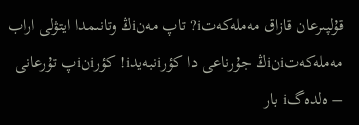قۇلپىرعان قازاق مەملەكەتi? تاپ مەنiڭ وتانىمدا ايتۋلى اراب مەملەكەتiنiڭ جۇرناعى دا كؤرiنبەيدi! كؤرiنiپ تۇرعانى – ەلدەگi بار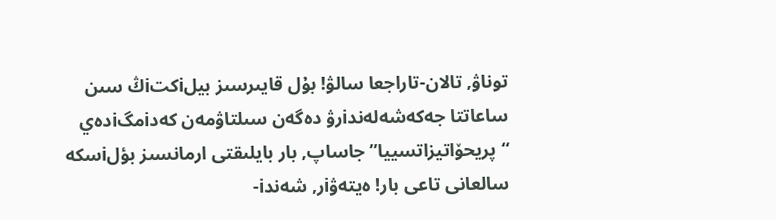توناۋ, تالان-تاراجعا سالۋ! بۇل قايىرسىز بيلiكتiڭ سىن ساعاتتا جەكەشەلەندiرۋ دەگەن سىلتاۋمەن كەدiمگiدەي “پريحۆاتيزاتسييا” جاساپ, بار بايلىقتى ارمانسىز بؤلiسكە سالعانى تاعى بار! ەيتەۋiر, شەندi-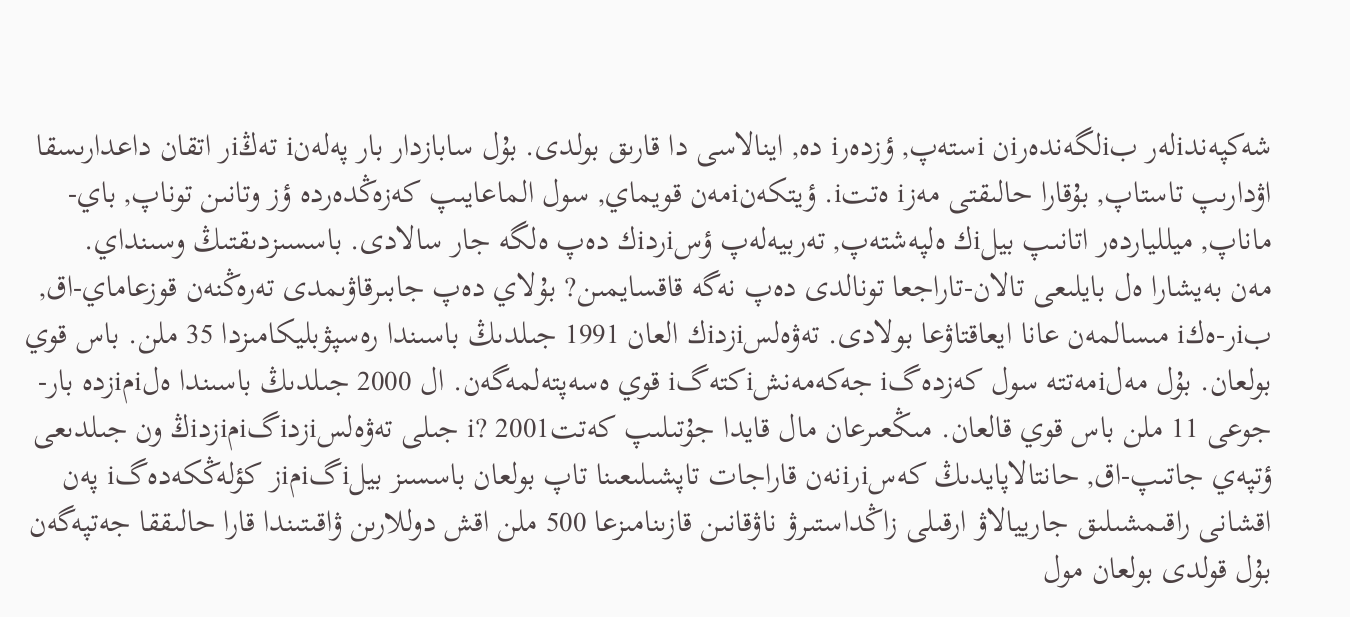شەكپەندiلەر بiلگەندەرiن iستەپ, ؤزدەرi دە, اينالاسى دا قارىق بولدى. بۇل سابازدار بار پەلەنi تەڭiر اتقان داعدارىسقا اۋدارىپ تاستاپ, بۇقارا حالىقتى مەزi ەتتi. ؤيتكەنiمەن قويماي, سول الماعايىپ كەزەڭدەردە ؤز وتانىن توناپ, باي-ماناپ, ميللياردەر اتانىپ بيلiك ەلپەشتەپ, تەربيەلەپ ؤسiردiك دەپ ەلگە جار سالادى. باسسىزدىقتىڭ وسىنداي.
مەن بەيشارا ەل بايلىعى تالان-تاراجعا تونالدى دەپ نەگە قاقسايمىن? بۇلاي دەپ جابىرقاۋىمدى تەرەڭنەن قوزعاماي-اق, بiر-ەكi مىسالمەن عانا ايعاقتاۋعا بولادى. تەۋەلسiزدiك العان 1991 جىلدىڭ باسىندا رەسپۋبليكامىزدا 35 ملن. باس قوي بولعان. بۇل مەلiمەتتە سول كەزدەگi جەكەمەنشiكتەگi قوي ەسەپتەلمەگەن. ال 2000 جىلدىڭ باسىندا ەلiمiزدە بار-جوعى 11 ملن باس قوي قالعان. مىڭعىرعان مال قايدا جۇتىلىپ كەتتi? 2001 جىلى تەۋەلسiزدiگiمiزدiڭ ون جىلدىعى ؤتپەي جاتىپ-اق, حانتالاپايدىڭ كەسiرiنەن قاراجات تاپشىلىعىنا تاپ بولعان باسسىز بيلiگiمiز كؤلەڭكەدەگi پەن اقشانى راقىمشىلىق جارييالاۋ ارقىلى زاڭداستىرۋ ناۋقانىن قازىنامىزعا 500 ملن اقش دوللارىن ۋاقىتىندا قارا حالىققا جەتپەگەن بۇل قولدى بولعان مول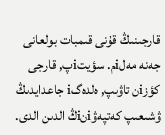قارجىنىڭ قۇنى قىمبات بولعانى جەنە مەلiم. سؤيتiپ, قارجى كؤزiن تاۋىپ, ەلدەگi جاعدايدىڭ ۋشىعىپ كەتپەۋiنiڭ الدىن الدى.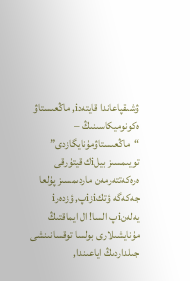ۋشىقپاعاندا قايتەدi, ماڭعىستاۋ ەكونوميكاسىنىڭ – “ماڭعىستاۋمۇنايگازدى” تويىمسىز بيلiك قيتۇرقى ەرەكەتتەرمەن ماردىمسىز پۇلعا جەكەگە ؤتكiزiپ, ؤزدەرi يەلەنiپ السا! ال ايماقتىڭ مۇنايشىلارى بولسا توقسانىنشى جىلداردىڭ اياعىندا,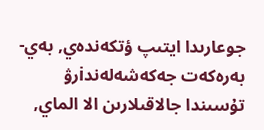جوعارىدا ايتىپ ؤتكەندەي, بەي-بەرەكەت جەكەشەلەندiرۋ تۇسىندا جالاقىلارىن الا الماي,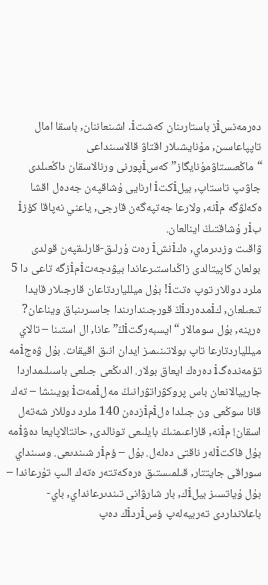دەرمەنسiز باستارىنان كەشتi. اشىنعاننان, باسقا امال تاپپاعاسىن, مۇنايشىلار اقتاۋ قالاسىنداعى “ماڭعىستاۋمۇنايگاز” كەسiپورنى ورنالاسقان داڭعىلدى جاۋىپ تاستاپ, بيلiكتi ارنايى ۇشاقپەن جەدەل اقشا ەكەلۋگە مiنە, ولارعا جەتپەگەن قارجى, ياعني نەپاقا كؤزi بiر ۇشاقتىڭ اينالعان.
ۋاقىت وزدىرماي, ەكiنشi رەت ۇرلىق-قارلىقپەن قولدى بولعان كاپيتالدى زاڭداستىرعاندا بيۋدجەتiمiزگە تاعى دا 5 ملرد دوللار توپ ەتتi! بۇل ميللياردتاعان قارجىلار قايدا تىعىلعان, كiمدەردiڭ قورجىندارىندا جاسىرىنباق ويناعان? ەرينە, بۇل سومالار “ايسبەرگتiڭ” عانا, ال استىنا – تالاي ميللياردتارعا تاپ بولاتىنىمىز ايدان انىق اقيقات. بۇل ۋەجiمە تؤمەندەگi دەرەك ايعاق بولار. الدىڭعى جىلعى باسىلىمداردا جارييالانعان باس پروكۋراتۋرانىڭ مەلiمەتi بويىنشا – تەك قانا سوڭعى ون جىلدا ەلiمiزدەن 140 ملرد دوللار شەتەل اسقان! مiنە, قازاعىمنىڭ بايلىعى تونالدى, حانتالاپايعا دەۋiمە بۇل فاكتiلەر ناقتى دەلەل. بۇل – ؤمiر شىندىعى. وسىنداي سوراقى جايتتار, قىلمىستىق ەرەكەتتەر ەتەك الىپ تۇرعاندا – بۇل ۇياتسىز بيلiك, بار شارۋانى تىندىرعانداي, باي-باعلانداردى تەربيەلەپ ؤسiردiك دەپ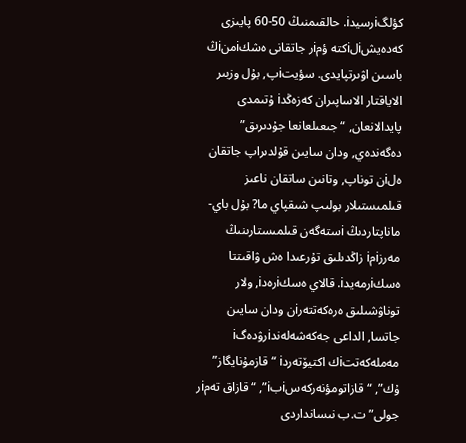كؤلگiرسيدi. حالقىمنىڭ 50-60 پايىزى كەدەيشiلiكتە ؤمiر جاتقانى ەشكiمنiڭ باسىن اۋىرتپايدى. سؤيتiپ, بۇل وزبىر الاياقتار الاساپىران كەزەڭدi ۇتىمدى پايدالانعان, “جىعىلعانعا جۇدىرىق” دەگەندەي, ودان سايىن قۇلدىراپ جاتقان ەلiن توناپ, وتانىن ساتقان ناعىز قىلمىستىلار بولىپ شىقپاي ما? بۇل باي-ماناپتاردىڭ iستەگەن قىلمىستارىنىڭ مەرزiمi زاڭدىلىق تۇرعىدا ەش ۋاقىتتا ەسكiرمەيدi. قالاي ەسكiرەدi, ولار توناۋشىلىق ەرەكەتتەرiن ودان سايىن جاتسا, الداعى جەكەشەلەندiرۋدەگi مەملەكەتتiك اكتيۆتەردi “قازمۇنايگاز” ۇك”, “قازاتومؤنەركەسiبi”, “قازاق تەمiر جولى” ت.ب نىسانداردى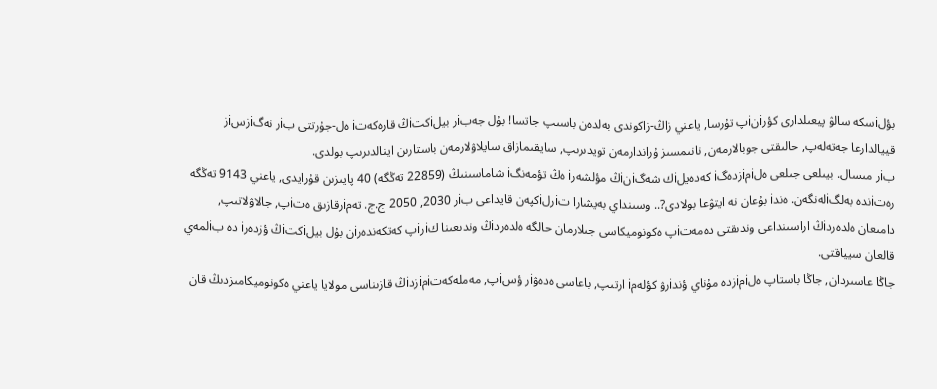بؤلiسكە سالۋ پيعىلدارى كؤرiنiپ تۇرسا, ياعني زاڭ-زاكوندى بەلدەن باسىپ جاتسا! بۇل جەبiر بيلiكتiڭ قارەكەتi ەل-جۇرتتى بiر نەگiزسiز قييالدارعا جەتەلەپ, حالىقتى جوبالارمەن, نانىمسىز ۇراندارمەن تويدىرىپ, سايقىمازاق سايلاۋلارمەن باستارىن اينالدىرىپ بولدى.
بiر مىسال. بيىلعى جىلعى ەلiمiزدەگi كەدەيلiك شەگiنiڭ مؤلشەرi ەڭ تؤمەنگi شاماسىنىڭ (22859 تەڭگە) 40 پايىزىن قۇرايدى, ياعني 9143 تەڭگە رەتiندە بەلگiلەنگەن. ەندi بۇعان نە ايتۋعا بولادى?.. وسىنداي بەيشارا تiرلiكپەن قايداعى بiر 2030, 2050 ج.ج. تەمiرقازىق ەتiپ, جالاۋلاتىپ, دامىعان ەلدەردiڭ اراسىنداعى وندىقتى دەمەتiپ ەكونوميكاسى جىلارمان حالگە ەلدەردiڭ وندىعىنا كiرiپ كەتكەندەرiن بۇل بيلiكتiڭ ؤزدەرi دە بiلمەي قالعان سيياقتى.
جاڭا عاسىردان, جاڭا باستاپ ەلiمiزدە مۇناي ؤندiرۋ كؤلەمi ارتىپ, باعاسى ەدەۋiر ؤسiپ, مەملەكەتiمiزدiڭ قازىناسى مولايا ياعني ەكونوميكامىزدىڭ قان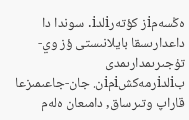ەڭسەمiز كؤتەرiلدi. سوندا دا داعدارىسقا بايلانىستى ؤز وي-تۇجىرىمدارىمدى بiلدiرمەكشiمiن. جان-جاعىمىزعا قاراپ وتىرساق, دامىعان ەلەم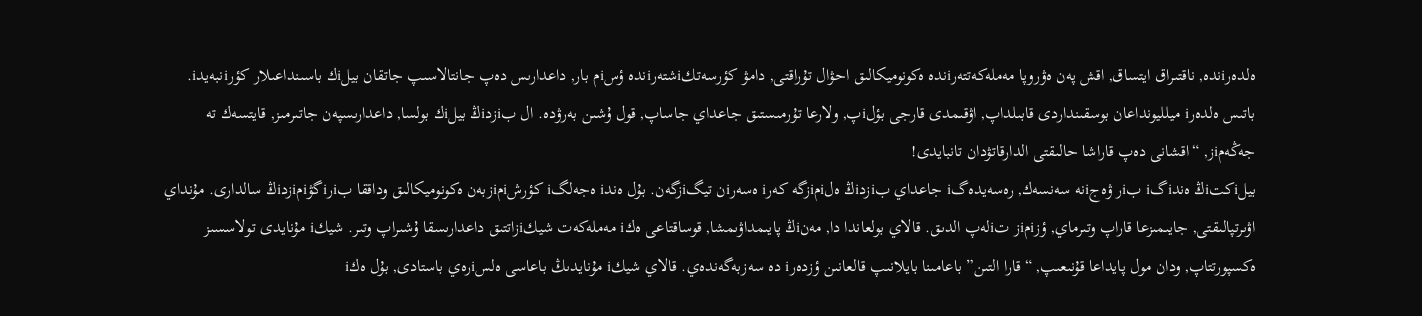ەلدەرiندە, ناقتىراق ايتساق, اقش پەن ەۋروپا مەملەكەتتەرiندە ەكونوميكالىق احۋال تۇراقتى, دامۋ كؤرسەتكiشتەرiندە ؤسiم بار, داعدارىس دەپ جانتالاسىپ جاتقان بيلiك باسىنداعىلار كؤرiنبەيدi. باتىس ەلدەرi ميلليونداعان بوسقىنداردى قابىلداپ, اۋقىمدى قارجى بؤلiپ, ولارعا تۇرمىستىق جاعداي جاساپ, قول ۇشىن بەرۋدە. ال بiزدiڭ بيلiك بولسا, داعدارىسپەن جاتىرمىز, قايتسەك تە جەڭەمiز, “اقشانى دەپ قاراشا حالىقتى الدارقاتۋدان تانبايدى!
بيلiكتiڭ ەندiگi بiر ۋەجiنە سەنسەك, رەسەيدەگi جاعداي بiزدiڭ ەلiمiزگە كەرi ەسەرiن تيگiزگەن. بۇل ەندi ەجەلگi كؤرشiمiزبەن ەكونوميكالىق وداققا بiرiگۋiمiزدiڭ سالدارى. مۇنداي اۋىرتپالىقتى, جايىمىزعا قاراپ وتىرماي, ؤزiمiز تiلەپ الدىق. قالاي بولعاندا دا, مەنiڭ پايىمداۋىمشا, قوساقتاعى ەكi مەملەكەت شيكiزاتتىق داعدارىسقا ۇشىراپ وتىر. شيكi مۇنايدى تولاسسىز ەكسپورتتاپ, ودان مول پايداعا قۇنىعىپ, “قارا التىن” باعامىنا بايلانىپ قالعانىن ؤزدەرi دە سەزبەگەندەي. قالاي شيكi مۇنايدىڭ باعاسى ەلسiرەي باستادى, بۇل ەكi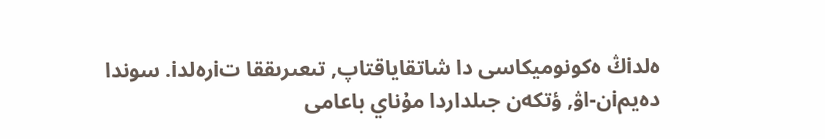ەلدiڭ ەكونوميكاسى دا شاتقاياقتاپ, تىعىرىققا تiرەلدi. سوندا دەيمiن-اۋ, ؤتكەن جىلداردا مۇناي باعامى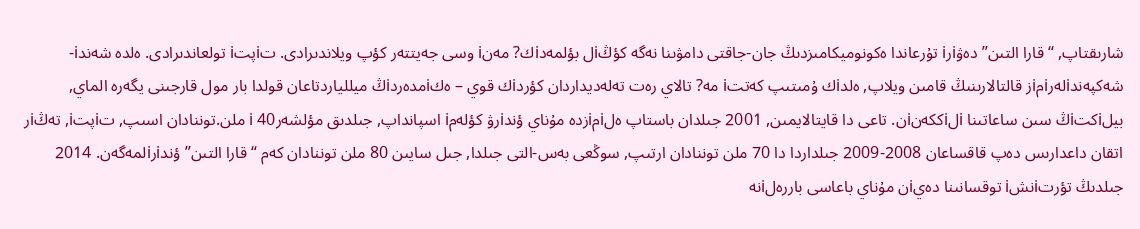شارىقتاپ, “قارا التىن” دەۋiرi تۇرعاندا ەكونوميكامىزدىڭ جان-جاقتى دامۋىنا نەگە كؤڭiل بؤلمەدiك? مەنi وسى جەيتتەر كؤپ ويلاندىرادى. تiپتi تولعاندىرادى. ەلدە شەندi-شەكپەندiلەرiمiز قالتالارىنىڭ قامىن ويلاپ, ەلدiك ۇمىتىپ كەتتi مە? تالاي رەت تەلەديداردان كؤردiك قوي – ەكiمدەردiڭ ميللياردتاعان قولدا بار مول قارجىنى يگەرە الماي, بيلiكتiڭ سىن ساعاتىنا iلiككەنiن. تاعى دا قايتالايمىن, 2001 جىلدان باستاپ ەلiمiزدە مۇناي ؤندiرۋ كؤلەمi اسپانداپ, جىلدىق مؤلشەرi 40 ملن.توننادان اسىپ, تiپتi, تەڭiر اتقان داعدارىس دەپ قاقساعان 2008-2009 جىلداردا دا 70 ملن توننادان ارتىپ, سوڭعى بەس-التى جىلدا, جىل سايىن 80 ملن توننادان كەم “قارا التىن” ؤندiرiلمەگەن. 2014 جىلدىڭ تؤرتiنشi توقسانىنا دەيiن مۇناي باعاسى باررەلiنە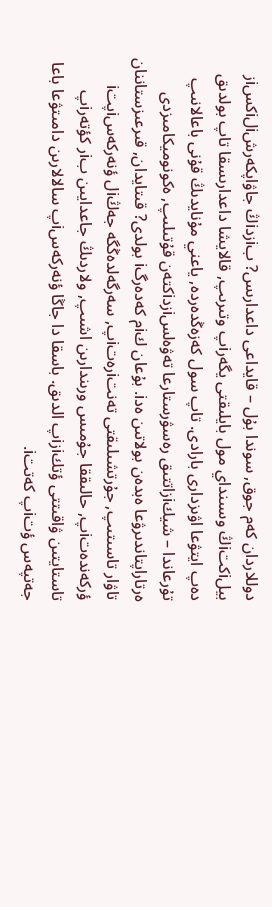دوللاردان كەم جوق, سوندا بۇل – قايداعى داعدارىس? بiزدiڭ جاۋاپكەرشiلiكسiز بيلiكتiڭ وسىنداي مول بايلىقتى يگەرiپ وتىرىپ, قالايشا داعدارىسقا تاپ بولدىق دەپ ايتۋعا اۋىزدارى بارادى. تاپ سول كەزەڭدەردە, ياعني مۇنايدىڭ قۇنى باعالانىپ تۇرعاندا – شيكiزاتتىق رەسۋرستارعا تەۋەلسiزدiكتەن قۇتىلىپ, ەكونوميكامىزدى ەرتاراپتاندىرۋعا ەبدەن بولاتىن ەدi. بۇعان كiم كەدەرگi بولدى? قىتايدان, قىرعىزستاننان تاۋار تاسىتىپ, جۇرتشىلىقتى تەنتiرەتiپ, سەرگەلدەڭگە جەڭiل ؤنەركەسiپتi ؤركەندەتiپ, حالىققا جۇمىس ورىندارىن اشىپ, ولاردىڭ جاعدايىن بiر كؤتەرiپ تاستايتىن ۋاقىتتى ؤتكiزiپ الدىق. باسقا دا جاڭا ؤنەركەسiپ سالالارىن دامىتۋعا باعا جەتپەس ؤتiپ كەتتi.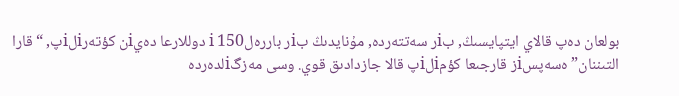بولعان دەپ قالاي ايتپايسىڭ, بiر سەتتەردە, مۇنايدىڭ بiر باررەلi 150 دوللارعا دەيiن كؤتەرiلiپ, “قارا التىننان” ەسەپسiز قارجىعا كؤمiلiپ قالا جازدادىق قوي. وسى مەزگiلدەردە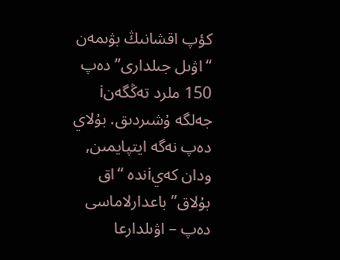كؤپ اقشانىڭ بۋىمەن “اۋىل جىلدارى” دەپ 150 ملرد تەڭگەنi جەلگە ۇشىردىق. بۇلاي دەپ نەگە ايتپايمىن, ودان كەيiندە “اق بۇلاق” باعدارلاماسى دەپ – اۋىلدارعا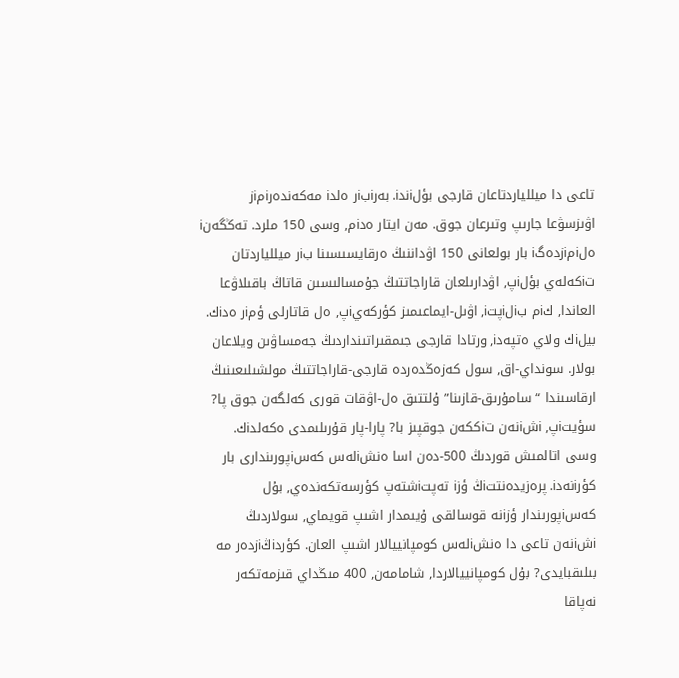تاعى دا ميللياردتاعان قارجى بؤلiندi. بەرiبiر ەلدi مەكەندەرiمiز اۋىزسۋعا جارىپ وتىرعان جوق. مەن ايتار ەدiم, وسى 150 ملرد. تەڭگەنi ەلiمiزدەگi بار بولعانى 150 اۋداننىڭ ەرقايسىسىنا بiر ميللياردتان تiكەلەي بؤلiپ, اۋدارىلعان قاراجاتتىڭ جۇمسالىسىن قاتاڭ باقىلاۋعا العاندا, كiم بiلiپتi, اۋىل-ايماعىمىز كؤركەيiپ, ەل قاتارلى ؤمiر ەدiك. بيلiك ولاي ەتپەدi, ورتادا قارجى جىمقىراتىنداردىڭ جەمساۋىن ويلاعان بولار. سونداي-اق, سول كەزەڭدەردە قارجى-قاراجاتتىڭ مولشىلىعىنىڭ ارقاسىندا “سامۇرىق-قازىنا” ۇلتتىق ەل-اۋقات قورى كەلگەن جوق پا? سؤيتiپ, iشiنەن تiككەن جوقپىز با? پارا-پار قۇرىلىمدى ەكەلدiك. وسى اتالمىش قوردىڭ 500-دەن اسا ەنشiلەس كەسiپورىندارى بار كؤرiنەدi. پرەزيدەنتتiڭ ؤزi تەپتiشتەپ كؤرسەتكەندەي, بۇل كەسiپورىندار ؤزiنە قوسالقى ۇيىمدار اشىپ قويماي, سولاردىڭ iشiنەن تاعى دا ەنشiلەس كومپانييالار اشىپ العان. كؤردiڭiزدەر مە بىلىقبايدى? بۇل كومپانييالاردا, شامامەن, 400 مىڭداي قىزمەتكەر نەپاقا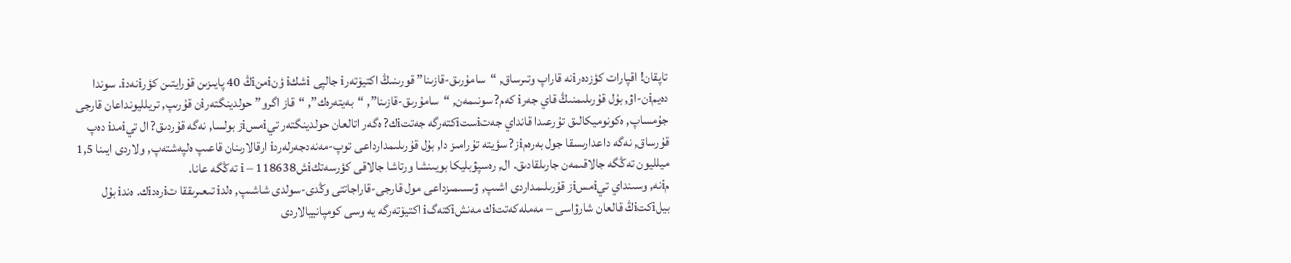تاپقان! اقپارات كؤزدەرiنە قاراپ وتىرساق, “سامۇرىق-قازىنا” قورىنىڭ اكتيۆتەرi جالپى iشكi ؤنiمنiڭ 40 پايىزىن قۇرايتىن كؤرiنەدi. سوندا دەيمiن-اۋ, بۇل قۇرىلىمنىڭ قاي جەرi كەم? سونىمەن, “سامۇرىق-قازىنا”, “بەيتەرەك”, “قاز اگرو” حولدينگتەرiن قۇرىپ, تريلليونداعان قارجى جۇمساپ, ەكونوميكالىق تۇرعىدا قانداي جەتiستiكتەرگە جەتتiك? ەگەر اتالعان حولدينگتەر تيiمسiز بولسا, نەگە قۇردىق? ال تيiمدi دەپ قۇرساق, نەگە داعدارىسقا جول بەرەمiز? سؤيتە تۇرامىز دا, بۇل قۇرىلىمدارداعى توپ-مەنەدجەرلەردi ارقالارىنان قاعىپ ەلپەشتەپ, ولاردى ايىنا 1,5 ميلليون تەڭگە جالاقىمەن جارىلقادىق. ال, رەسپۋبليكا بويىنشا ورتاشا جالاقى كؤرسەتكiشi – 118638 تەڭگە عانا.
مiنە, وسىنداي تيiمسiز قۇرىلىمداردى اشىپ, ۋىسىمىزداعى مول قارجى-قاراجاتتى وڭدى-سولدى شاشىپ, ەلدi تىعىرىققا تiرەدiك. ەندi بۇل بيلiكتiڭ قالعان شارۋاسى – مەملەكەتتiك مەنشiكتەگi اكتيۆتەرگە يە وسى كومپانييالاردى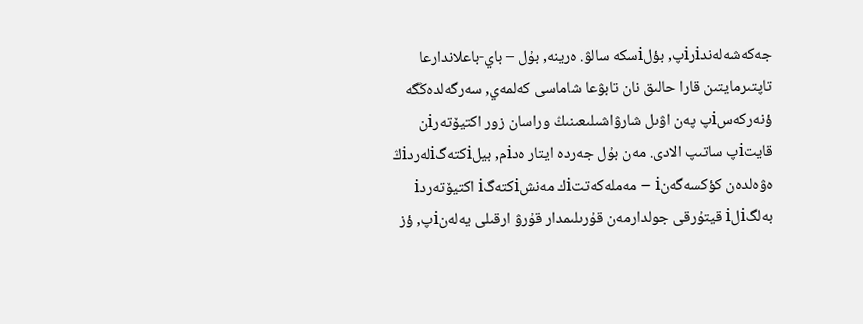جەكەشەلەندiرiپ, بؤلiسكە سالۋ. ەرينە, بۇل – باي-باعلاندارعا تاپتىرمايتىن قارا حالىق نان تابۋعا شاماسى كەلمەي, سەرگەلدەڭگە ؤنەركەسiپ پەن اۋىل شارۋاشىلىعىنىڭ وراسان زور اكتيۆتەرiن قايتiپ ساتىپ الادى. مەن بۇل جەردە ايتار ەدiم, بيلiكتەگiلەردiڭ ەۋەلدەن كؤكسەگەنi – مەملەكەتتiك مەنشiكتەگi اكتيۆتەردi بەلگiلi قيتۇرقى جولدارمەن قۇرىلىمدار قۇرۋ ارقىلى يەلەنiپ, ؤز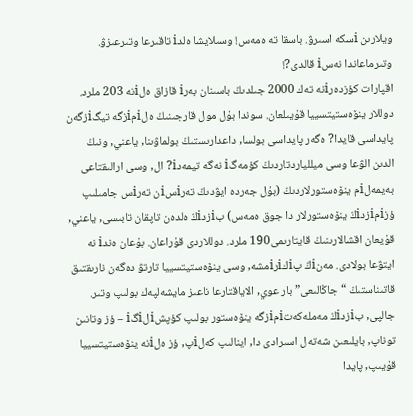ويلارىن iسكە اسىرۋ. باسقا تە ەمەس! وسىلايشا ەلدi تاقىرعا وتىرعىزۋ. وتىرماعاندا نەسi قالدى?!
اقپارات كؤزدەرiنە تەك 2000 جىلدىڭ باسىنان بەرi قازاق ەلiنە 203 ملرد. دوللار ينۆەستيتسييا قۇيىلعان. سوندا بۇل مول قارجىنىڭ ەلiمiزگە تيگiزگەن پايداسى قايدا? ەگەر پايداسى بولسا, داعدارىستىڭ بولماۋىنا, ياعني, ونىڭ الدىن الۋعا وسى ميللياردتاردىڭ كؤمەگi نەگە تيمەدi? ال, وسى ارالىقتاعى بەيمەلiم ينۆەستورلاردىڭ (بۇل جەردە ايۋدىڭ تەرiسiن تەرiس جامىلىپ ؤزiمiزدiڭ ينۆەستورلار دا جوق ەمەس) بiزدiڭ ەلدەن تاپقان تابىسى, ياعني, قۇيعان اقشالارىنىڭ قايتارىمى190 ملرد. دوللاردى قۇراعان. بۇعان ەندi نە ايتۋعا بولادى. مەنiڭ پiكiرiمشە, وسى ينۆەستيتسييا تارتۋ دەگەن نارىقتىق قاتىناستىڭ “جاڭالىعى” بار عوي, الاياقتارعا ناعىز مايشەلپەك بولىپ وتىر. جالپى, بiزدiڭ مەملەكەتiمiزگە ينۆەستور بولىپ كؤپشiلiگi – ؤز وتانىن توناپ, بايلىعىن شەتەل اسىرادى دا, اينالىپ كەلiپ, ؤز ەلiنە ينۆەستيتسييا قۇيىپ, پايدا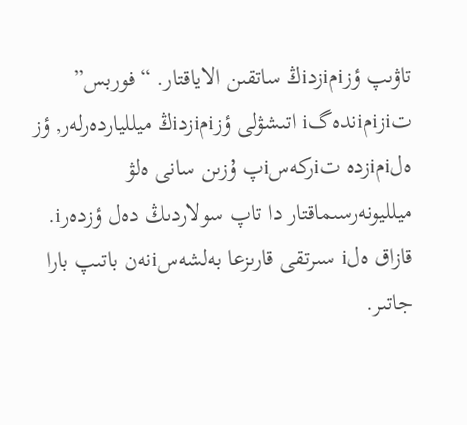تاۋىپ ؤزiمiزدiڭ ساتقىن الاياقتار. “فوربس” تiزiمiندەگi اتىشۋلى ؤزiمiزدiڭ ميللياردەرلەر, ؤز ەلiمiزدە تiركەسiپ ۇزىن سانى ەلۋ ميلليونەرسىماقتار دا تاپ سولاردىڭ دەل ؤزدەرi.
قازاق ەلi سىرتقى قارىزعا بەلشەسiنەن باتىپ بارا جاتىر.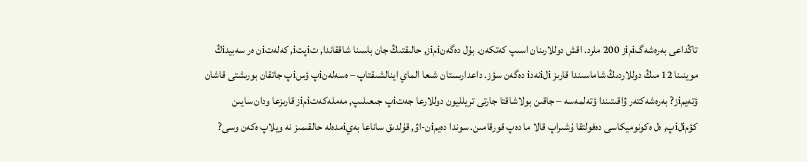تاڭداعى بەرەشەگiمiز 200 ملرد. اقش دوللارىنان اسىپ كەتكەن. بۇل دەگەنiمiز, حالىقتىڭ جان باسىنا شاققاندا, تiپتi, كەلەتiن ەر سەبيدiڭ موينىنا 12 مىڭ دوللاردىڭ شاماسىندا قارىز iلiنەدi دەگەن سؤز. داعدارىستان شىعا الماي اينالشىقتاپ – ەسەلەنiپ ؤسiپ جاتقان بورىشتى قاشان ؤتەيمiز? بەرەشەكتەر ۋاقىتىندا ؤتەلمەسە – جاقىن بولاشاقتا جارتى تريلليون دوللارعا جەتiپ جىعىلىپ, مەملەكەتiمiز قارىزعا ودان سايىن كؤمiلiپ, ەل ەكونوميكاسى دەفولتقا ۇشىراپ قالا ما دەپ قورقامىن. سوندا دەيمiن-اۋ, قۇلدىق ساناعا بەيiمدەلە حالقىمىز نە ويلاپ ەكەن وسى?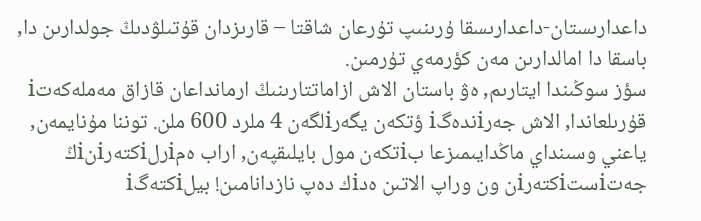داعدارىستان-داعدارىسقا ۇرىنىپ تۇرعان شاقتا – قارىزدان قۇتىلۋدىڭ جولدارىن دا, باسقا دا امالدارىن مەن كؤرمەي تۇرمىن.
سؤز سوڭىندا ايتارىم, ەۋ باستان الاش ازاماتتارىنىڭ ارمانداعان قازاق مەملەكەتi قۇرىلعاندا, الاش جەرiندەگi ؤتكەن يگەرiلگەن 4 ملرد 600 ملن. توننا مۇنايمەن, ياعني وسىنداي ماڭدايىمىزعا بiتكەن مول بايلىقپەن, اراب ەمiرلiكتەرiنiڭ جەتiستiكتەرiن ون وراپ الاتىن ەدiك دەپ نازدانامىن! بيلiكتەگi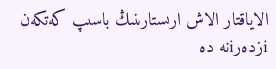الاياقتار الاش ارىستارىنىڭ باسىپ كەتكەن iزدەرiنە دە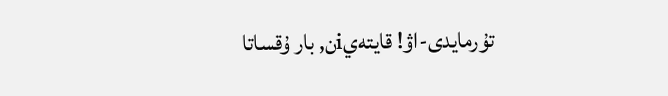تۇرمايدى-اۋ! قايتەيiن, بار ۇقساتا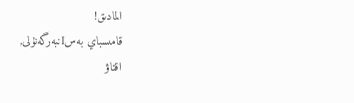المادىق!
قامىسباي بەسIنبەرگەنۇلى,
اقتاۋ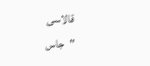قالاسى
"جاس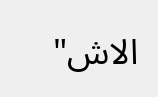الاش"